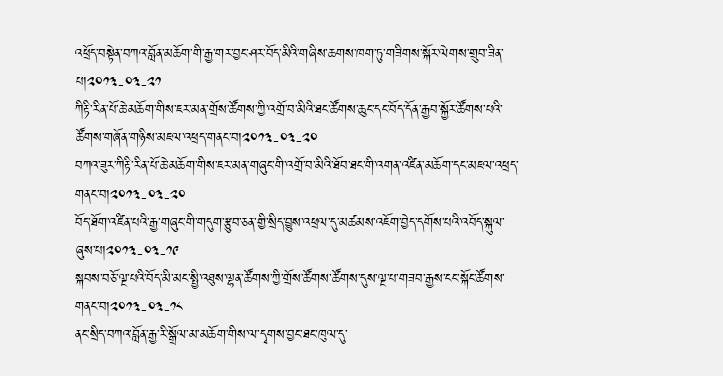འཕྲོད་བསྟེན་བཀའ་བློན་མཆོག་གི་རྒྱ་གར་བྱང་ཤར་བོད་མིའི་གཞིས་ཆགས་ཁག་ཏུ་གཟིགས་སྐོར་ལེགས་གྲུབ་ཟིན་པ།༢༠༡༣-༠༣-༢༡
ཀིརྟི་རིན་པོ་ཆེ་མཆོག་གིས་ཇར་མན་གྲོས་ཚོགས་ཀྱི་འགྲོ་བ་མིའི་ཐང་ཚོགས་ཆུང་དང་བོད་དོན་རྒྱབ་སྐྱོར་ཚོགས་པའི་ཚོགས་གཞོན་གཉིས་མཇལ་འཕྲད་གནང་བ།༢༠༡༣-༠༣-༢༠
བཀའ་ཟུར་ཀིརྟི་རིན་པོ་ཆེ་མཆོག་གིས་ཇར་མན་གཞུང་གི་འགྲོ་བ་མིའི་ཐོབ་ཐང་གི་འགན་འཛིན་མཆོག་དང་མཇལ་འཕྲད་གནང་བ།༢༠༡༣-༠༣-༢༠
བོད་ཐོག་འཛིན་པའི་རྒྱ་གཞུང་གི་གདུག་རྩུབ་ཅན་གྱི་སྲིད་བྱུས་འཕྲལ་དུ་མཚམས་འཇོག་བྱེད་དགོས་པའི་འབོད་སྐུལ་ཞུས་པ།༢༠༡༣-༠༣-༡༩
སྐབས་བཅོ་ལྔ་པའི་བོད་མི་མང་སྤྱི་འཐུས་ལྷན་ཚོགས་ཀྱི་གྲོས་ཚོགས་ཚོགས་དུས་ལྔ་པ་གཟབ་རྒྱས་ངང་སྐོང་ཚོགས་གནང་བ།༢༠༡༣-༠༣-༡༨
ནང་སྲིད་བཀའ་བློན་རྒྱ་རི་སྒྲོལ་མ་མཆོག་གིས་ལ་དྭགས་བྱང་ཐང་ཁུལ་དུ་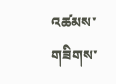འཚམས་ གཟིགས་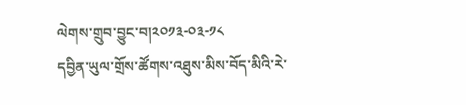ལེགས་གྲུབ་བྱུང་བ།༢༠༡༣-༠༣-༡༨
དབྱིན་ཡུལ་གྲོས་ཚོགས་འཐུས་མིས་བོད་མིའི་རེ་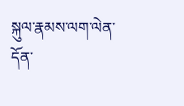སྐུལ་རྣམས་ལག་ལེན་དོན་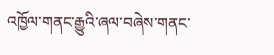འཁྱོལ་གནང་རྒྱུའི་ཞལ་བཞེས་གནང་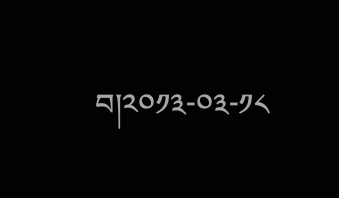བ།༢༠༡༣-༠༣-༡༨